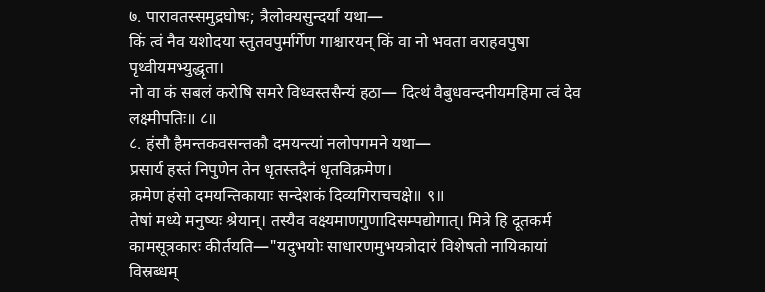७. पारावतस्समुद्रघोषः; त्रैलोक्यसुन्दर्यां यथा—
किं त्वं नैव यशोदया स्तुतवपुर्मार्गेण गाश्चारयन् किं वा नो भवता वराहवपुषा पृथ्वीयमभ्युद्धृता।
नो वा कं सबलं करोषि समरे विध्वस्तसैन्यं हठा— दित्थं वैबुधवन्दनीयमहिमा त्वं देव लक्ष्मीपतिः॥ ८॥
८. हंसौ हैमन्तकवसन्तकौ दमयन्त्यां नलोपगमने यथा—
प्रसार्य हस्तं निपुणेन तेन धृतस्तदैनं धृतविक्रमेण।
क्रमेण हंसो दमयन्तिकायाः सन्देशकं दिव्यगिराचचक्षे॥ ९॥
तेषां मध्ये मनुष्यः श्रेयान्। तस्यैव वक्ष्यमाणगुणादिसम्पद्योगात्। मित्रे हि दूतकर्म कामसूत्रकारः कीर्तयति—"यदुभयोः साधारणमुभयत्रोदारं विशेषतो नायिकायां विस्रब्धम्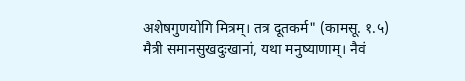अशेषगुणयोगि मित्रम्। तत्र दूतकर्म" (कामसू. १.५)
मैत्री समानसुखदुःखानां, यथा मनुष्याणाम्। नैवं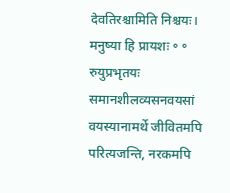देवतिरश्चामिति निश्चयः। मनुष्या हि प्रायशः ॰ ॰ रुयुप्रभृतयः समानशीलव्यसनवयसां वयस्यानामर्थे जीवितमपि परित्यजन्ति, नरकमपि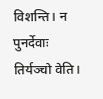विशन्ति। न पुनर्देवाः तिर्यञ्चो वेति।